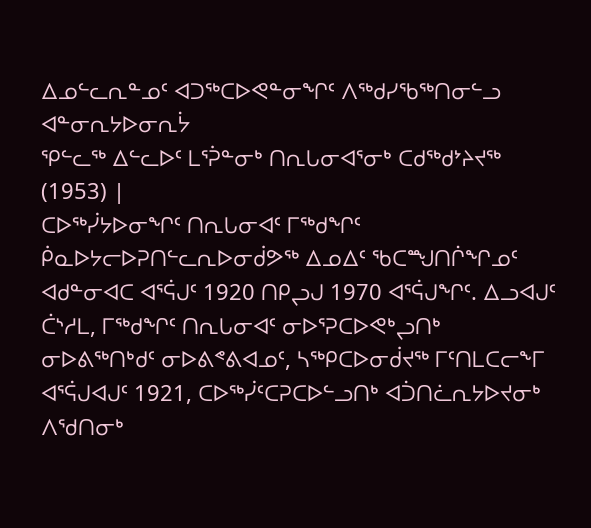ᐃᓄᓪᓚᕆᓐᓄᑦ ᐊᑐᖅᑕᐅᕙᓐᓂᖏᑦ ᐱᖅᑯᓯᖃᖅᑎᓂᓪᓗ ᐊᓐᓂᕆᔭᐅᓂᕆᔮ
ᕿᓪᓚᖅ ᐃᓪᓚᐅᑦ ᒪᕐᕉᓐᓂᒃ ᑎᕆᒐᓂᐊᕐᓂᒃ ᑕᑯᖅᑯᔾᔨᔪᖅ (1953) |
ᑕᐅᖅᓰᔭᐅᓂᖏᑦ ᑎᕆᒐᓂᐊᑦ ᒥᖅᑯᖏᑦ ᑮᓇᐅᔭᓕᐅᕈᑎᓪᓚᕆᐅᓂᑰᕗᖅ ᐃᓄᐃᑦ ᖃᑕᙳᑎᒌᖏᓄᑦ ᐊᑯᓐᓂᐊᑕ ᐊᕐᕌᒍᑦ 1920 ᑎᑭᖢᒍ 1970 ᐊᕐᕌᒍᖏᑦ. ᐃᓗᐊᒍᑦ ᑖᔅᓱᒪ, ᒥᖅᑯᖏᑦ ᑎᕆᒐᓂᐊᑦ ᓂᐅᕐᕈᑕᐅᕙᒃᖢᑎᒃ ᓂᐅᕕᖅᑎᒃᑯᑦ ᓂᐅᕕᕝᕕᐊᓄᑦ, ᓴᖅᑭᑕᐅᓂᑰᔪᖅ ᒥᑦᑎᒪᑕᓕᖕᒥ ᐊᕐᕌᒍᐊᒍᑦ 1921, ᑕᐅᖅᓰᑦᑕᕈᑕᐅᓪᓗᑎᒃ ᐊᑑᑎᓛᕆᔭᐅᔪᓂᒃ ᐱᖁᑎᓂᒃ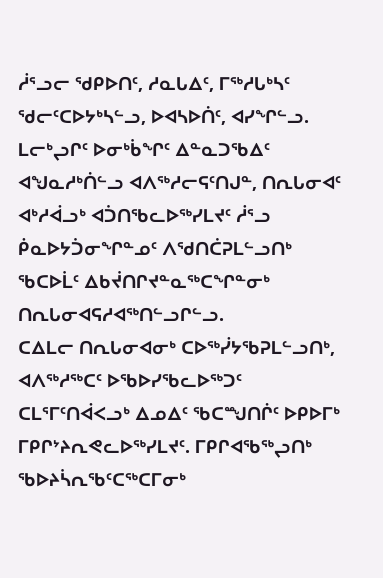ᓲᕐᓗᓕ ᖁᑭᐅᑎᑦ, ᓱᓇᒐᐃᑦ, ᒥᖅᓱᒐᒃᓴᑦ ᖁᓕᑦᑕᐅᔭᒃᓴᓪᓗ, ᐅᐊᓴᐅᑏᑦ, ᐊᓯᖏᓪᓗ. ᒪᓕᒃᖢᒋᑦ ᐅᓂᒃᑳᖏᑦ ᐃᓐᓇᑐᖃᐃᑦ ᐊᖑᓇᓱᒃᑏᓪᓗ ᐊᐱᖅᓱᓕᕋᑦᑎᒍᓐ, ᑎᕆᒐᓂᐊᑦ ᐊᒃᓱᐋᓗᒃ ᐊᑑᑎᖃᓚᐅᖅᓯᒪᔪᑦ ᓲᕐᓗ ᑮᓇᐅᔭᑑᓂᖏᓐᓄᑦ ᐱᖁᑎᑖᕈᒪᓪᓗᑎᒃ ᖃᑕᐅᒫᑦ ᐃᑲᔫᑎᒋᔪᓐᓇᖅᑕᖏᓐᓂᒃ ᑎᕆᒐᓂᐊᕋᓱᐊᖅᑎᓪᓗᒋᓪᓗ.
ᑕᐃᒪᓕ ᑎᕆᒐᓂᐊᓂᒃ ᑕᐅᖅᓰᔭᖃᕈᒪᓪᓗᑎᒃ, ᐊᐱᖅᓱᖅᑕᑦ ᐅᖃᐅᓯᖃᓚᐅᖅᑐᑦ ᑕᒪᕐᒥᑦᑎᐋᐸᓗᒃ ᐃᓄᐃᑦ ᖃᑕᙳᑎᒌᑦ ᐅᑭᐅᒥᒃ ᒥᑭᒋᔾᔨᕆᕙᓚᐅᖅᓯᒪᔪᑦ. ᒥᑭᒋᐊᖃᖅᖢᑎᒃ ᖃᐅᔨᓵᕆᖃᑦᑕᖅᑕᒥᓂᒃ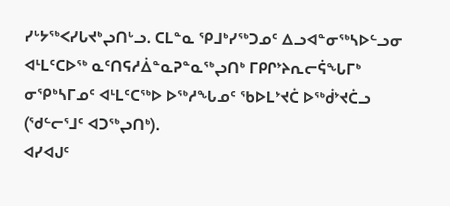ᓯᒡᔭᖅᐸᓯᒐᔪᒃᖢᑎᒡᓗ. ᑕᒪᓐᓇ ᕿᒧᒃᓯᖅᑐᓄᑦ ᐃᓗᐊᓐᓂᖅᓴᐅᓪᓗᓂ ᐊᒻᒪᑦᑕᐅᖅ ᓇᑦᑎᕋᓱᐄᓐᓇᕈᓐᓇᖅᖢᑎᒃ ᒥᑭᒋᔾᔨᕆᓕᕌᖓᒥᒃ ᓂᕿᒃᓴᒥᓄᑦ ᐊᒻᒪᑦᑕᖅᐅ ᐅᖅᓱᖓᓄᑦ ᖃᐅᒪᔾᔪᑖ ᐅᖅᑰᔾᔪᑖᓗ (ᖁᓪᓕᕐᒧᑦ ᐊᑐᖅᖢᑎᒃ).
ᐊᓯᐊᒍᑦ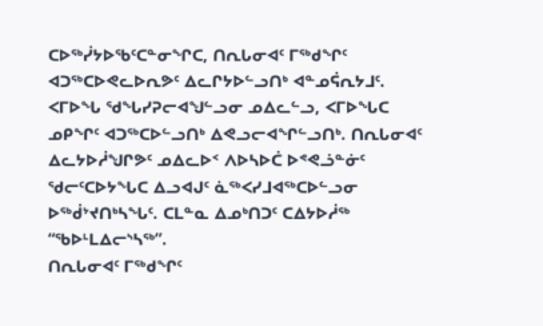ᑕᐅᖅᓰᔭᐅᖃᑦᑕᓐᓂᖏᑕ, ᑎᕆᒐᓂᐊᑦ ᒥᖅᑯᖏᑦ ᐊᑐᖅᑕᐅᕙᓚᐅᕆᕗᑦ ᐃᓚᒋᔭᐅᓪᓗᑎᒃ ᐊᓐᓄᕌᕆᔭᒧᑦ. ᐸᒥᐅᖓ ᖁᖓᓯᕈᓕᐊᖑᓪᓗᓂ ᓄᐃᓚᓪᓗ, ᐸᒥᐅᖓᑕ ᓄᑭᖏᑦ ᐊᑐᖅᑕᐅᓪᓗᑎᒃ ᐃᕙᓗᓕᐊᖏᓪᓗᑎᒃ. ᑎᕆᒐᓂᐊᑦ ᐃᓚᔭᐅᓲᖑᒋᕗᑦ ᓄᐃᓚᐅᑉ ᐱᐅᓴᐅᑖ ᐅᕝᕙᓘᓐᓃᑦ ᖁᓕᑦᑕᐅᔭᖓᑕ ᐃᓗᐊᒍᑦ ᓈᖅᐸᓯᒧᐊᖅᑕᐅᓪᓗᓂ ᐅᖅᑰᔾᔪᑎᒃᓴᖓᑦ. ᑕᒪᓐᓇ ᐃᓄᒃᑎᑐᑦ ᑕᐃᔭᐅᓲᖅ “ᖃᐅᒻᒪᐃᓕᔅᓴᖅ”.
ᑎᕆᒐᓂᐊᑦ ᒥᖅᑯᖏᑦ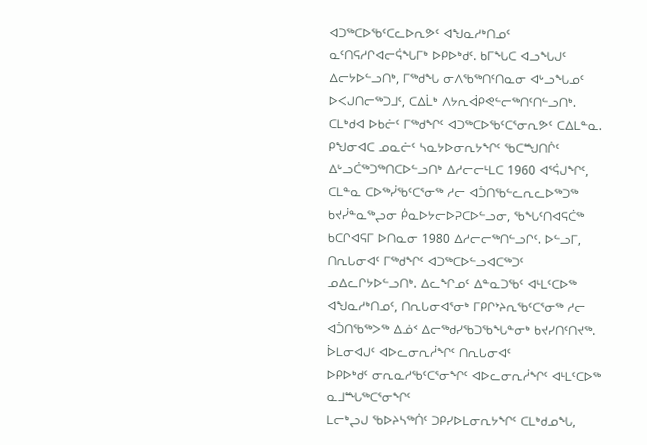ᐊᑐᖅᑕᐅᖃᑦᑕᓚᐅᕆᕗᑦ ᐊᖑᓇᓱᒃᑎᓄᑦ ᓇᑦᑎᕋᓱᒋᐊᓕᕌᖓᒥᒃ ᐅᑭᐅᒃᑯᑦ. ᑲᒥᖓᑕ ᐊᓗᖓᒍᑦ ᐃᓕᔭᐅᓪᓗᑎᒃ, ᒥᖅᑯᖓ ᓂᐱᖃᖅᑎᑦᑎᓇᓂ ᐊᒡᓗᖓᓄᑦ ᐅᐸᒍᑎᓕᖅᑐᒧᑦ, ᑕᐃᒫᒃ ᐱᔭᕆᐋᑭᕙᓪᓕᖅᑎᑦᑎᓪᓗᑎᒃ. ᑕᒪᒃᑯᐊ ᐅᑲᓖᑦ ᒥᖅᑯᖏᑦ ᐊᑐᖅᑕᐅᖃᑦᑕᕐᓂᕆᕗᑦ ᑕᐃᒪᓐᓇ. ᑭᖑᓂᐊᑕ ᓄᓇᓖᑦ ᓴᓇᔭᐅᓂᕆᔭᖏᑦ ᖃᑕᙳᑎᒌᑦ ᐃᒡᓗᑖᖅᑐᖅᑎᑕᐅᓪᓗᑎᒃ ᐃᓱᓕᓕᒻᒪᑕ 1960 ᐊᕐᕌᒍᖏᑦ, ᑕᒪᓐᓇ ᑕᐅᖅᓰᖃᑦᑕᕐᓂᖅ ᓱᓕ ᐊᑑᑎᖃᓪᓚᕆᓚᐅᖅᑐᖅ ᑲᔪᓰᓐᓇᖅᖢᓂ ᑮᓇᐅᔭᓕᐅᕈᑕᐅᓪᓗᓂ, ᖃᖓᑦᑎᐊᕋᑖᖅ ᑲᑕᒋᐊᕋᒥ ᐅᑎᓇᓂ 1980 ᐃᓱᓕᓕᖅᑎᓪᓗᒋᑦ. ᐅᓪᓗᒥ, ᑎᕆᒐᓂᐊᑦ ᒥᖅᑯᖏᑦ ᐊᑐᖅᑕᐅᓪᓗᐊᑕᖅᑐᑦ ᓄᐃᓚᒋᔭᐅᓪᓗᑎᒃ. ᐃᓚᖏᓄᑦ ᐃᓐᓇᑐᖃᑦ ᐊᒻᒪᑦᑕᐅᖅ ᐊᖑᓇᓱᒃᑎᓄᑦ, ᑎᕆᒐᓂᐊᕐᓂᒃ ᒥᑭᒋᔾᔨᕆᖃᑦᑕᕐᓂᖅ ᓱᓕ ᐊᑑᑎᖃᖅᐳᖅ ᐃᓅᑉ ᐃᓕᖅᑯᓯᖃᑐᖃᖓᓐᓂᒃ ᑲᔪᓯᑎᑦᑎᔪᖅ.
ᐆᒪᓂᐊᒍᑦ ᐊᐅᓚᓂᕆᓲᖏᑦ ᑎᕆᒐᓂᐊᑦ
ᐅᑭᐅᒃᑯᑦ ᓂᕆᓇᓱᖃᑦᑕᕐᓂᖏᑦ ᐊᐅᓚᓂᕆᓲᖏᑦ ᐊᒻᒪᑦᑕᐅᖅ ᓇᒧᙵᖅᑕᕐᓂᖏᑦ
ᒪᓕᒃᖢᒍ ᖃᐅᔨᓴᖅᑏᑦ ᑐᑭᓯᐅᒪᓂᕆᔭᖏᑦ ᑕᒪᒃᑯᓄᖓ,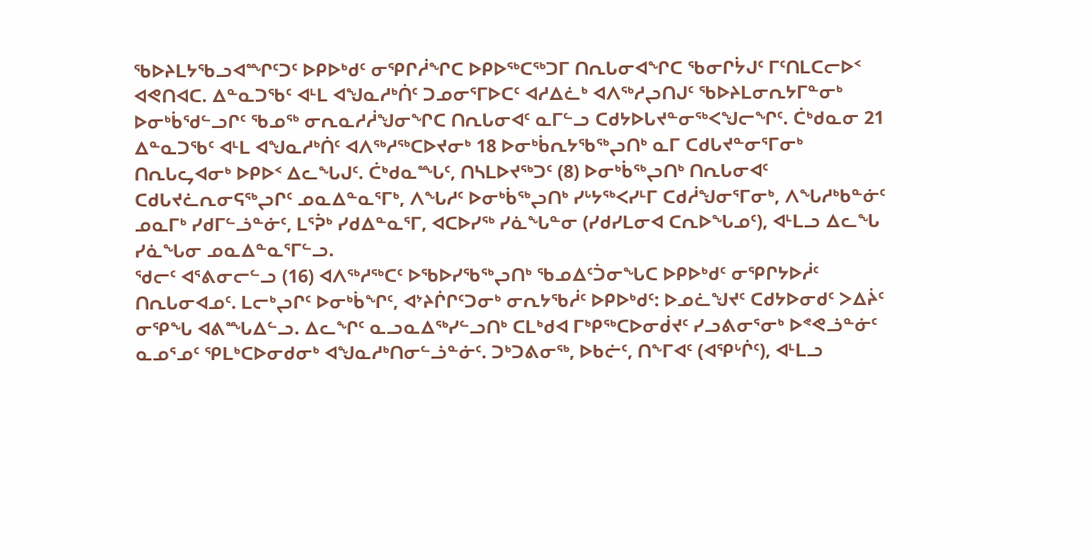ᖃᐅᔨᒪᔭᖃᓗᐊᙱᑦᑐᑦ ᐅᑭᐅᒃᑯᑦ ᓂᕿᒋᓲᖏᑕ ᐅᑭᐅᖅᑕᖅᑐᒥ ᑎᕆᒐᓂᐊᖏᑕ ᖃᓂᒋᔮᒍᑦ ᒥᑦᑎᒪᑕᓕᐅᑉ ᐊᕙᑎᐊᑕ. ᐃᓐᓇᑐᖃᑦ ᐊᒻᒪ ᐊᖑᓇᓱᒃᑏᑦ ᑐᓄᓂᕐᒥᐅᑕᑦ ᐊᓱᐃᓛᒃ ᐊᐱᖅᓱᖢᑎᒍᑦ ᖃᐅᔨᒪᓂᕆᔭᒥᓐᓂᒃ ᐅᓂᒃᑳᖁᓪᓗᒋᑦ ᖃᓄᖅ ᓂᕆᓇᓱᓲᖑᓂᖏᑕ ᑎᕆᒐᓂᐊᑦ ᓇᒥᓪᓗ ᑕᑯᔭᐅᒐᔪᓐᓂᖅᐸᖑᓕᖏᑦ. ᑖᒃᑯᓇᓂ 21 ᐃᓐᓇᑐᖃᑦ ᐊᒻᒪ ᐊᖑᓇᓱᒃᑏᑦ ᐊᐱᖅᓱᖅᑕᐅᔪᓂᒃ 18 ᐅᓂᒃᑳᕆᔭᖃᖅᖢᑎᒃ ᓇᒥ ᑕᑯᒐᔪᓐᓂᕐᒥᓂᒃ ᑎᕆᒐᖤᐊᓂᒃ ᐅᑭᐅᑉ ᐃᓚᖓᒍᑦ. ᑖᒃᑯᓇᙵᑦ, ᑎᓴᒪᐅᔪᖅᑐᑦ (8) ᐅᓂᒃᑳᖅᖢᑎᒃ ᑎᕆᒐᓂᐊᑦ ᑕᑯᒐᔪᓛᕆᓂᕋᖅᖢᒋᑦ ᓄᓇᐃᓐᓇᕐᒥᒃ, ᐱᖓᓱᑦ ᐅᓂᒃᑳᖅᖢᑎᒃ ᓯᒡᔭᖅᐸᓯᒻᒥ ᑕᑯᓲᖑᓂᕐᒥᓂᒃ, ᐱᖓᓱᒃᑲᓐᓃᑦ ᓄᓇᒥᒃ ᓯᑯᒥᓪᓘᓐᓃᑦ, ᒪᕐᕉᒃ ᓯᑯᐃᓐᓇᕐᒥ, ᐊᑕᐅᓯᖅ ᓯᓈᖓᓐᓂ (ᓯᑯᓯᒪᓂᐊ ᑕᕆᐅᖓᓄᑦ), ᐊᒻᒪᓗ ᐃᓚᖓ ᓯᓈᖓᓂ ᓄᓇᐃᓐᓇᕐᒥᓪᓗ.
ᖁᓕᑦ ᐊᕐᕕᓂᓕᓪᓗ (16) ᐊᐱᖅᓱᖅᑕᑦ ᐅᖃᐅᓯᖃᖅᖢᑎᒃ ᖃᓄᐃᑦᑑᓂᖓᑕ ᐅᑭᐅᒃᑯᑦ ᓂᕿᒋᔭᐅᓲᑦ ᑎᕆᒐᓂᐊᓄᑦ. ᒪᓕᒃᖢᒋᑦ ᐅᓂᒃᑳᖏᑦ, ᐊᔾᔨᒌᒋᑦᑐᓂᒃ ᓂᕆᔭᖃᓲᑦ ᐅᑭᐅᒃᑯᑦ: ᐅᓄᓛᖑᔪᑦ ᑕᑯᔭᐅᓂᑯᑦ ᐳᐃᔩᑦ ᓂᕿᖓ ᐊᕕᙵᐃᓪᓗ. ᐃᓚᖏᑦ ᓇᓗᓇᐃᖅᓯᓪᓗᑎᒃ ᑕᒪᒃᑯᐊ ᒥᒃᑭᖅᑕᐅᓂᑰᔪᑦ ᓯᓗᕕᓂᕐᓂᒃ ᐅᕝᕙᓘᓐᓃᑦ ᓇᓄᕐᓄᑦ ᕿᒪᒃᑕᐅᓂᑯᓂᒃ ᐊᖑᓇᓱᒃᑎᓂᓪᓘᓐᓃᑦ. ᑐᒃᑐᕕᓂᖅ, ᐅᑲᓖᑦ, ᑎᖕᒥᐊᑦ (ᐊᕿᒡᒌᑦ), ᐊᒻᒪᓗ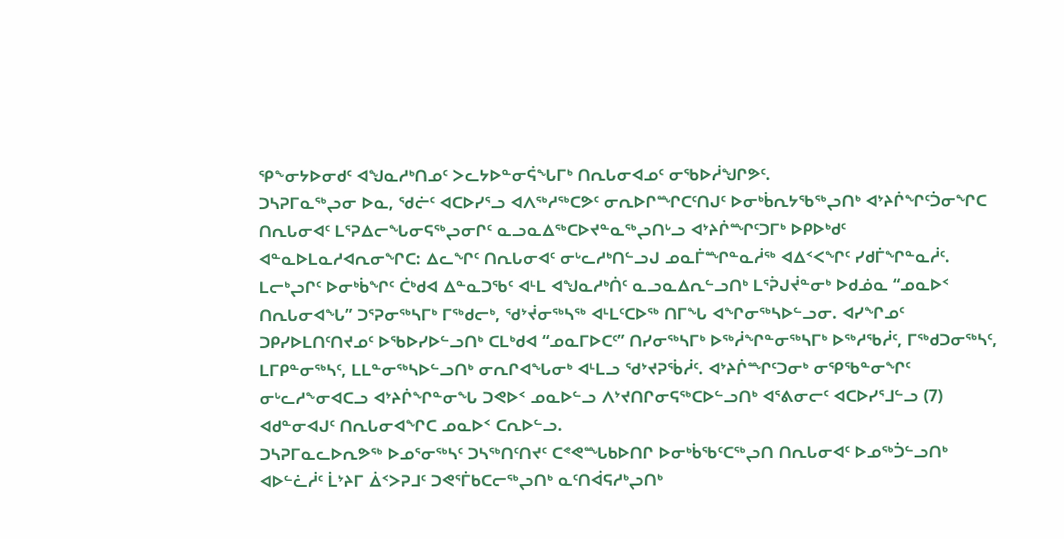ᕿᖕᓂᔭᐅᓂᑯᑦ ᐊᖑᓇᓱᒃᑎᓄᑦ ᐳᓚᔭᐅᓐᓂᕌᖓᒥᒃ ᑎᕆᒐᓂᐊᓄᑦ ᓂᖃᐅᓲᖑᒋᕗᑦ.
ᑐᓴᕈᒥᓇᖅᖢᓂ ᐅᓇ, ᖁᓖᑦ ᐊᑕᐅᓯᕐᓗ ᐊᐱᖅᓱᖅᑕᕗᑦ ᓂᕆᐅᒋᙱᑕᑦᑎᒍᑦ ᐅᓂᒃᑳᕆᔭᖃᖅᖢᑎᒃ ᐊᔾᔨᒌᖏᑦᑑᓂᖏᑕ ᑎᕆᒐᓂᐊᑦ ᒪᕐᕈᐃᓕᖓᓂᕋᖅᖢᓂᒋᑦ ᓇᓗᓇᐃᖅᑕᐅᔪᓐᓇᖅᖢᑎᒡᓗ ᐊᔾᔨᒌᙱᑦᑐᒥᒃ ᐅᑭᐅᒃᑯᑦ ᐊᓐᓇᐅᒪᓇᓱᐊᕆᓂᖏᑕ: ᐃᓚᖏᑦ ᑎᕆᒐᓂᐊᑦ ᓂᒡᓚᓱᒃᑎᓪᓗᒍ ᓄᓇᒦᙱᓐᓇᓲᖅ ᐊᐃᑉᐸᖏᑦ ᓯᑯᒦᖏᓐᓇᓲᑦ. ᒪᓕᒃᖢᒋᑦ ᐅᓂᒃᑳᖏᑦ ᑖᒃᑯᐊ ᐃᓐᓇᑐᖃᑦ ᐊᒻᒪ ᐊᖑᓇᓱᒃᑏᑦ ᓇᓗᓇᐃᕆᓪᓗᑎᒃ ᒪᕐᕉᒍᔫᓐᓂᒃ ᐅᑯᓅᓇ “ᓄᓇᐅᑉ ᑎᕆᒐᓂᐊᖓ” ᑐᕐᕈᓂᖅᓴᒥᒃ ᒥᖅᑯᓕᒃ, ᖁᔾᔫᓂᖅᓴᖅ ᐊᒻᒪᑦᑕᐅᖅ ᑎᒥᖓ ᐊᖏᓂᖅᓴᐅᓪᓗᓂ. ᐊᓯᖏᓄᑦ ᑐᑭᓯᐅᒪᑎᑦᑎᔪᓄᑦ ᐅᖃᐅᓯᐅᓪᓗᑎᒃ ᑕᒪᒃᑯᐊ “ᓄᓇᒥᐅᑕᑦ” ᑎᓯᓂᖅᓴᒥᒃ ᐅᖅᓲᖏᓐᓂᖅᓴᒥᒃ ᐅᖅᓱᖃᓲᑦ, ᒥᖅᑯᑐᓂᖅᓴᑦ, ᒪᒥᑭᓐᓂᖅᓴᑦ, ᒪᒪᓐᓂᖅᓴᐅᓪᓗᑎᒃ ᓂᕆᒋᐊᖓᓂᒃ ᐊᒻᒪᓗ ᖁᔾᔪᕈᖄᓲᑦ. ᐊᔾᔨᒌᙱᑦᑐᓂᒃ ᓂᕿᖃᓐᓂᖏᑦ ᓂᒡᓚᓱᖕᓂᐊᑕᓗ ᐊᔾᔨᒌᖏᓐᓂᖓ ᑐᕙᐅᑉ ᓄᓇᐅᓪᓗ ᐱᔾᔪᑎᒋᓂᕋᖅᑕᐅᓪᓗᑎᒃ ᐊᕐᕕᓂᓕᑦ ᐊᑕᐅᓯᕐᒧᓪᓗ (7) ᐊᑯᓐᓂᐊᒍᑦ ᑎᕆᒐᓂᐊᖏᑕ ᓄᓇᐅᑉ ᑕᕆᐅᓪᓗ.
ᑐᓴᕈᒥᓇᓚᐅᕆᕗᖅ ᐅᓄᕐᓂᖅᓴᑦ ᑐᓴᖅᑎᑦᑎᔪᑦ ᑕᕝᕙᙵᑲᐅᑎᒋ ᐅᓂᒃᑳᖃᑦᑕᖅᖢᑎ ᑎᕆᒐᓂᐊᑦ ᐅᓄᖅᑑᓪᓗᑎᒃ ᐊᐅᓪᓛᓲᑦ ᒫᔾᔨᒥ ᐄᑉᐳᕈᒧᑦ ᑐᕙᕐᒦᑲᑕᓕᖅᖢᑎᒃ ᓇᑦᑎᐋᕋᓱᒃᖢᑎᒃ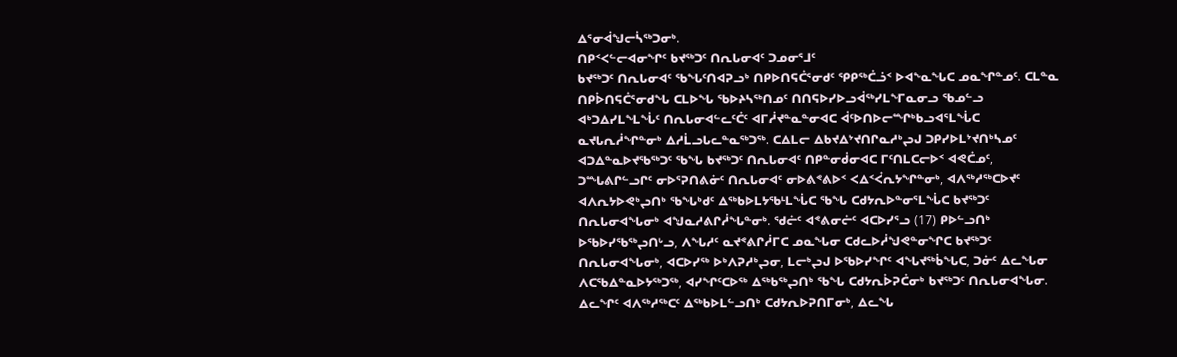ᐃᕐᓂᐋᖑᓕᓵᖅᑐᓂᒃ.
ᑎᑭᑉᐸᓪᓕᐊᓂᖏᑦ ᑲᔪᖅᑐᑦ ᑎᕆᒐᓂᐊᑦ ᑐᓄᓂᕐᒧᑦ
ᑲᔪᖅᑐᑦ ᑎᕆᒐᓂᐊᑦ ᖃᖓᑦᑎᐊᕈᓗᒃ ᑎᑭᐅᑎᕋᑖᕐᓂᑯᑦ ᕿᑭᖅᑖᓘᑉ ᐅᐊᖕᓇᖓᑕ ᓄᓇᖏᓐᓄᑦ. ᑕᒪᓐᓇ ᑎᑭᐆᑎᕋᑖᕐᓂᑯᖓ ᑕᒪᐅᖓ ᖃᐅᔨᓴᖅᑎᓄᑦ ᑎᑎᕋᐅᓯᐅᓗᐋᖅᓯᒪᖕᒥᓇᓂᓗ ᖃᓄᓪᓗ ᐊᒃᑐᐃᓯᒪᖕᒪᖔᑦ ᑎᕆᒐᓂᐊᓪᓚᑦᑖᑦ ᐊᒥᓲᔪᓐᓇᓐᓂᐊᑕ ᐋᑦᐅᑎᐅᓕᙱᒃᑲᓗᐊᕐᒪᖔᑕ ᓇᔪᒐᕆᓲᖏᓐᓂᒃ ᐃᓱᒫᓗᒐᓚᓐᓇᖅᑐᖅ. ᑕᐃᒪᓕ ᐃᑲᔪᐃᔾᔪᑎᒋᓇᓱᒃᖢᒍ ᑐᑭᓯᐅᒪᔾᔪᑎᒃᓴᓄᑦ ᐊᑐᐃᓐᓇᐅᔪᖃᖅᑐᑦ ᖃᖓ ᑲᔪᖅᑐᑦ ᑎᕆᒐᓂᐊᑦ ᑎᑭᓐᓂᑰᓂᐊᑕ ᒥᑦᑎᒪᑕᓕᐅᑉ ᐊᕙᑖᓄᑦ, ᑐᙵᕕᒋᓪᓗᒋᑦ ᓂᐅᕐᕈᑎᕕᓃᑦ ᑎᕆᒐᓂᐊᑦ ᓂᐅᕕᕝᕕᐅᑉ ᐸᐃᑉᐹᕆᔭᖏᓐᓂᒃ, ᐊᐱᖅᓱᖅᑕᐅᔪᑦ ᐊᐱᕆᔭᐅᕙᒃᖢᑎᒃ ᖃᖓᒃᑯᑦ ᐃᖅᑲᐅᒪᔭᖃᒻᒪᖔᑕ ᖃᖓ ᑕᑯᔭᕆᐅᓐᓂᕐᒪᖔᑕ ᑲᔪᖅᑐᑦ ᑎᕆᒐᓂᐊᖓᓂᒃ ᐊᖑᓇᓱᕕᒋᓲᖓᓐᓂᒃ. ᖁᓖᑦ ᐊᕝᕕᓂᓖᑦ ᐊᑕᐅᓯᕐᓗ (17) ᑭᐅᓪᓗᑎᒃ ᐅᖃᐅᓯᖃᖅᖢᑎᒡᓗ, ᐱᖓᓱᑦ ᓇᔪᕝᕕᒋᓲᒥᑕ ᓄᓇᖓᓂ ᑕᑯᓚᐅᓲᖑᕙᓐᓂᖏᑕ ᑲᔪᖅᑐᑦ ᑎᕆᒐᓂᐊᖓᓂᒃ, ᐊᑕᐅᓯᖅ ᐅᒃᐱᕈᓱᒃᖢᓂ, ᒪᓕᒃᖢᒍ ᐅᖃᐅᓯᖏᑦ ᐊᖓᔪᖅᑳᖓᑕ, ᑐᓃᑦ ᐃᓚᖓᓂ ᐱᑕᖃᐃᓐᓇᐅᔭᖅᑐᖅ, ᐊᓯᖏᑦᑕᐅᖅ ᐃᖅᑲᖅᖢᑎᒃ ᖃᖓ ᑕᑯᔭᕆᐆᕈᑖᓂᒃ ᑲᔪᖅᑐᑦ ᑎᕆᒐᓂᐊᖓᓂ. ᐃᓚᖏᑦ ᐊᐱᖅᓱᖅᑕᑦ ᐃᖅᑲᐅᒪᓪᓗᑎᒃ ᑕᑯᔭᕆᐅᕈᑎᒥᓂᒃ, ᐃᓚᖓ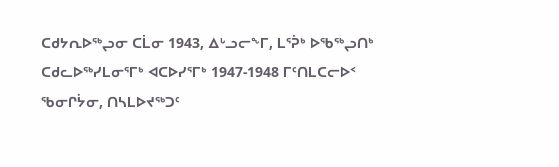ᑕᑯᔭᕆᐅᖅᖢᓂ ᑕᒫᓂ 1943, ᐃᒡᓗᓕᖕᒥ, ᒪᕐᕉᒃ ᐅᖃᖅᖢᑎᒃ ᑕᑯᓚᐅᖅᓯᒪᓂᕐᒥᒃ ᐊᑕᐅᓯᕐᒥᒃ 1947-1948 ᒥᑦᑎᒪᑕᓕᐅᑉ ᖃᓂᒋᔮᓂ, ᑎᓴᒪᐅᔪᖅᑐᑦ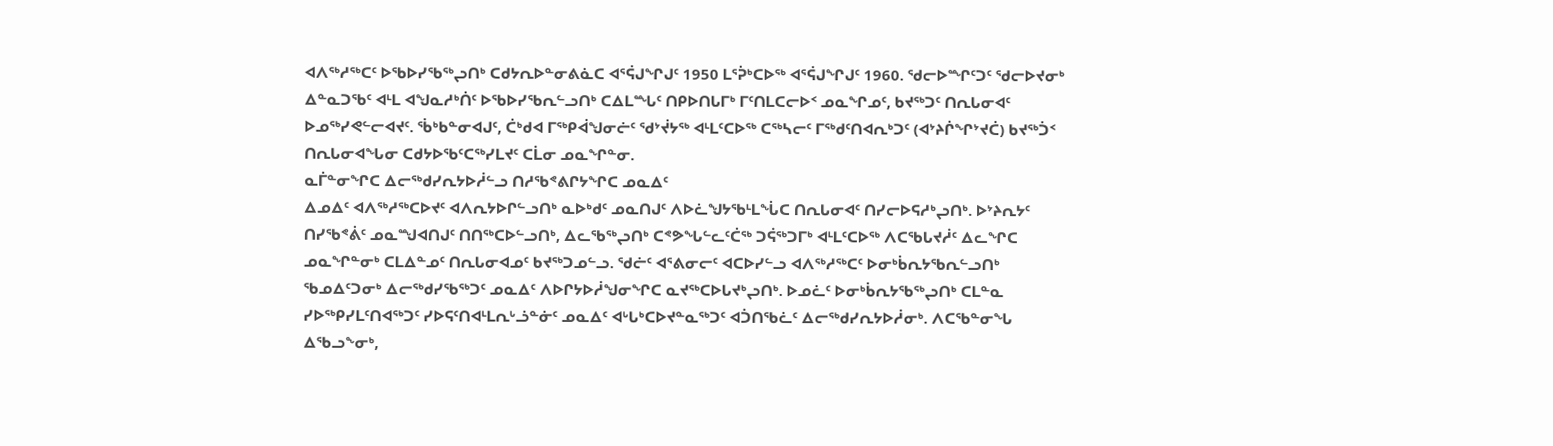ᐊᐱᖅᓱᖅᑕᑦ ᐅᖃᐅᓯᖃᖅᖢᑎᒃ ᑕᑯᔭᕆᐅᓐᓂᕕᓈᑕ ᐊᕐᕌᒍᖏᒍᑦ 1950 ᒪᕐᕉᒃᑕᐅᖅ ᐊᕐᕌᒍᖏᒍᑦ 1960. ᖁᓕᐅᙱᑦᑐᑦ ᖁᓕᐅᔪᓂᒃ ᐃᓐᓇᑐᖃᑦ ᐊᒻᒪ ᐊᖑᓇᓱᒃᑏᑦ ᐅᖃᐅᓯᖃᕆᓪᓗᑎᒃ ᑕᐃᒪᙵᑦ ᑎᑭᐅᑎᒐᒥᒃ ᒥᑦᑎᒪᑕᓕᐅᑉ ᓄᓇᖏᓄᑦ, ᑲᔪᖅᑐᑦ ᑎᕆᒐᓂᐊᑦ ᐅᓄᖅᓯᕙᓪᓕᐊᔪᑦ. ᖄᒃᑲᓐᓂᐊᒍᑦ, ᑖᒃᑯᐊ ᒥᖅᑭᐋᖑᓂᓖᑦ ᖁᔾᔫᔭᖅ ᐊᒻᒪᑦᑕᐅᖅ ᑕᖅᓴᓕᑦ ᒥᖅᑯᑦᑎᐊᕆᒃᑐᑦ (ᐊᔾᔨᒌᖏᔾᔪᑖ) ᑲᔪᖅᑑᑉ ᑎᕆᒐᓂᐊᖓᓂ ᑕᑯᔭᐅᖃᑦᑕᖅᓯᒪᔪᑦ ᑕᒫᓂ ᓄᓇᖏᓐᓂ.
ᓇᒦᓐᓂᖏᑕ ᐃᓕᖅᑯᓯᕆᔭᐅᓲᓪᓗ ᑎᓱᖃᕝᕕᒋᔭᖏᑕ ᓄᓇᐃᑦ
ᐃᓄᐃᑦ ᐊᐱᖅᓱᖅᑕᐅᔪᑦ ᐊᐱᕆᔭᐅᒋᓪᓗᑎᒃ ᓇᐅᒃᑯᑦ ᓄᓇᑎᒍᑦ ᐱᐅᓛᖑᔭᖃᒻᒪᖔᑕ ᑎᕆᒐᓂᐊᑦ ᑎᓯᓕᐅᕋᓱᒃᖢᑎᒃ. ᐅᔾᔨᕆᔭᑦ ᑎᓯᖃᕝᕖᑦ ᓄᓇᙳᐊᑎᒍᑦ ᑎᑎᖅᑕᐅᓪᓗᑎᒃ, ᐃᓚᖃᖅᖢᑎᒃ ᑕᕝᕗᖓᓪᓚᑦᑖᖅ ᑐᕌᖅᑐᒥᒃ ᐊᒻᒪᑦᑕᐅᖅ ᐱᑕᖃᒐᔪᓲᑦ ᐃᓚᖏᑕ ᓄᓇᖏᓐᓂᒃ ᑕᒪᐃᓐᓄᑦ ᑎᕆᒐᓂᐊᓄᑦ ᑲᔪᖅᑐᓄᓪᓗ. ᖁᓖᑦ ᐊᕐᕕᓂᓕᑦ ᐊᑕᐅᓯᓪᓗ ᐊᐱᖅᓱᖅᑕᑦ ᐅᓂᒃᑳᕆᔭᖃᕆᓪᓗᑎᒃ ᖃᓄᐃᑦᑐᓂᒃ ᐃᓕᖅᑯᓯᖃᖅᑐᑦ ᓄᓇᐃᑦ ᐱᐅᒋᔭᐅᓲᖑᓂᖏᑕ ᓇᔪᖅᑕᐅᒐᔪᒃᖢᑎᒃ. ᐅᓄᓛᑦ ᐅᓂᒃᑳᕆᔭᖃᖅᖢᑎᒃ ᑕᒪᓐᓇ ᓯᐅᖅᑭᓯᒪᑦᑎᐊᖅᑐᑦ ᓯᐅᕋᑦᑎᐊᒻᒪᕆᒡᓘᓐᓃᑦ ᓄᓇᐃᑦ ᐊᒡᒐᒃᑕᐅᔪᓐᓇᖅᑐᑦ ᐊᑑᑎᖃᓛᑦ ᐃᓕᖅᑯᓯᕆᔭᐅᓲᓂᒃ. ᐱᑕᖃᓐᓂᖓ ᐃᖃᓗᖕᓂᒃ,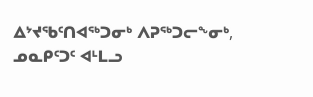ᐃᔾᔪᖃᑦᑎᐊᖅᑐᓂᒃ ᐱᕈᖅᑐᓕᖕᓂᒃ, ᓄᓇᑭᑦᑐᑦ ᐊᒻᒪᓗ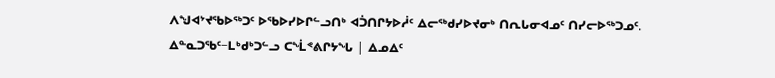ᐱᖑᐊᔾᔪᖃᐅᖅᑐᑦ ᐅᖃᐅᓯᐅᒋᓪᓗᑎᒃ ᐊᑑᑎᒋᔭᐅᓲᑦ ᐃᓕᖅᑯᓯᐅᔪᓂᒃ ᑎᕆᒐᓂᐊᓄᑦ ᑎᓯᓕᐅᖅᑐᓄᑦ.
ᐃᓐᓇᑐᖃᑦ−ᒪᒃᑯᒃᑐᓪᓗ ᑕᖕᒫᕝᕕᒋᔭᖓ | ᐃᓄᐃᑦ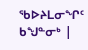ᖃᐅᔨᒪᓂᖏᑦ ᑲᖑᓐᓂᒃ |